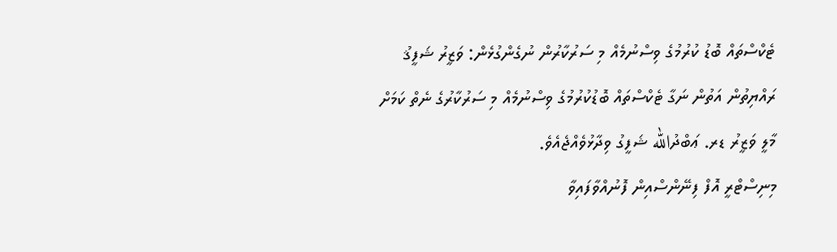ޓެކްސްތައް ބޮޑު ކުރުމުގެ ވިސްނުމެއް މި ސަރުކާރުން ނުގެންގުޅެން: ވަޒީރު ޝަފީޤު
ރައްޔިތުން އަތުން ނަގާ ޓެކްސްތައް ބޮޑުކުރުމުގެ ވިސްނުމެއް މި ސަރުކާރުގެ ނެތް ކަމަށް މާލީ ވަޒީރު ޑރ. ޢަބްދުالله ޝަފީގު ވިދާޅުވެއްޖެއެވެ.
މިނިސްޓްރީ އޮފް ފިނޭންސްއިން ފޮނުއްވާފައިވާ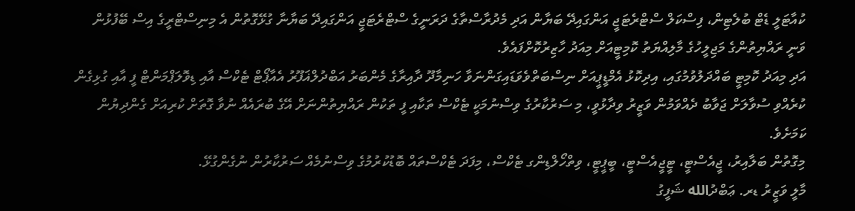ކުއާޓަލީ ޑެޓް ބުލެޓިން، ފިސްކަލް ސްޓްރެޓަޖީ އަންގައިދޭ ބަޔާން އަދި މެދުރާސްތާގެ ދަރަނީގެ ސްޓްރެޓަޖީ އަންގައިދޭ ބަޔާނާ ގުޅޭގޮތުން އެ މިނިސްޓްރީގެ އިސް ބޭފުޅުން ވަނީ ރައްޔިތުންގެ މަޖިލީހުގެ މާލިއްޔަތު ކޮމިޓީއަށް މިއަދު ހާޒިރުކޮށްފައެވެ.
އަދި މިއަދު ކޮމިޓީ ބައްދަލުވުމުގައި، އިދިކޮޅު އެމްޑީޕީއަށް ނިސްބަތްވެވަޑައިގަންނަވާ ހަނިމާދޫ ދާއިރާގެ މެންބަރު އަބްދުލްޣަފޫރު އެއާޕޯޓް ޓެކްސް އާއި ޑިވޮލަޕްމަންޓް ފީ އާއި ގުޅިގެން ކުރެއްވި ސުވާލަށް ޖަވާބު ދެއްވަމުން ވަޒީރު ވިދާޅުވީ، މި ސަރުކާރުގެ ވިސްނުމަކީ ޓެކްސް ތަކާއި ފީ ތަކުން ރައްޔިތުންނަށް އޭގެ ބުރައެއް ނުވާ ގޮތަށް ކުރިއަށް ގެންދިޔުން ކަމަށެވެ.
މިގޮތުން ބަލާއިރު، ޖީއެސްޓީ، ޓީޖީއެސްޓީ، ބީޕީޓީ، ވިތްހޯލްޑިންގ ޓެކްސް، މިފަދަ ޓެކްސްތައް ބޮޑުކުރުމުގެ ވިސްނުމެއް ސަރުކާރުން ނުގެންގުޅޭ.
މާލީ ވަޒީރު ޑރ. ޢަބްދުالله ޝަފީގު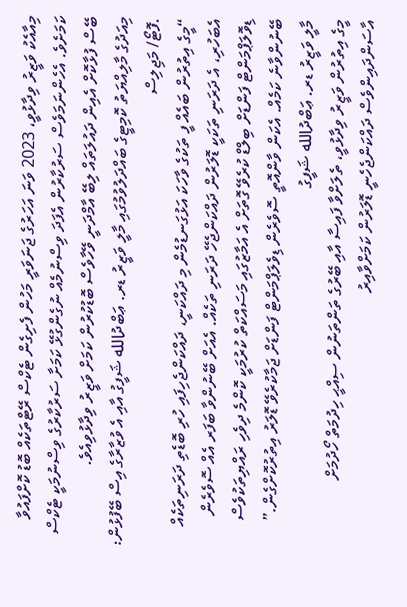މިއާއެކު ވަޒީރު ވިދާޅުވީ، 2023 ވަނަ އަހަރުގެ ޖަނަވަރީ މަހުން ފެށިގެން ޓެކްސް ރޭޓްތަކެއް ބޮޑު ކޮށްފައުވާ ކަމަށެވެ. އެހެންނަމަވެސް ސަރުކާރުން އެފަދަ ވިސްނުމެއް ނުގެންގުޅޭ ކަމަށާ ސަރުކާރުގެ ވިސްނުމަކީ ޓެކްސް ބޭސް ފުޅާކޮށް އެއިން ދައުލަތައް ލިބޭ އާމްދަނީ ވޭހާވެސް ބޮޑުކުރުން ކަމަށް ވަޒީރު ވިދާޅުވިއެވެ.
މިއަދުގެ މާލިއްޔަތު ކޮމިޓީގެ ބައްދަލުވުމުގައި މާލީ ވަޒީރު ޑރ. ޢަބްދުالله ޝަފީގު އާއި އެ ވުޒާރާގެ އިސް ބޭފުޅުން: .ފޮޓޯ/ މަޖިލިސް
“މީގެ އިތުރުން ބައެއް ފީ ތަކުގެ ވާހަކަ އަޅުގަނޑުމެން މި ދައްކަނީ، ދައްކަންޖެހިފައި ހުރި ބޮޑެތި ދަރަނިތަކެއް އެބަހުރި، އެ ދަރަނި ތަކަކީ ޑޮލަރުން ދައްކަންޖެހޭ ދަރަނި ތަކެއް. އެއަށް ބޭނުންވާ ބަފަރ އެއް ސޮވެރެން ޑިވޮލަޕްމަންޓް ފަންޑަށް ބިލްޑް ކުރެވޭ ގޮތަށް އެ އަމާޒުގައި މަސައްކަތް ކުރުމަކީ ކޮންމެ ދިވެހި ރައްޔިތަކުވެސް ބޭނުންވާނެ ކަމެއް. އެކަން ވާންއޮތީ ސޮވެރެން ޑިވެލަޕްމަންޓް ފަންޑަށް ޖަމާކުރެވޭ ޑޮލަރު އިތުރުކޮށްގެން.”
މާލީ ވަޒީރު ޑރ. ޢަބްދުالله ޝަފީގު
މީގެ އިތުރުން ވަޒީރު ވިދާޅުވީ، ތެލަށްވާ ފައިސާ އާއި ބޭރުގެ ތަންތަނުން ސިއްޙީ ހިދުމަތް ހޯދުމަށް އާސަންދައިންވެސް ދައްކަންޖެހެނީ ޑޮލަރުން ކަމަށްވާއިރު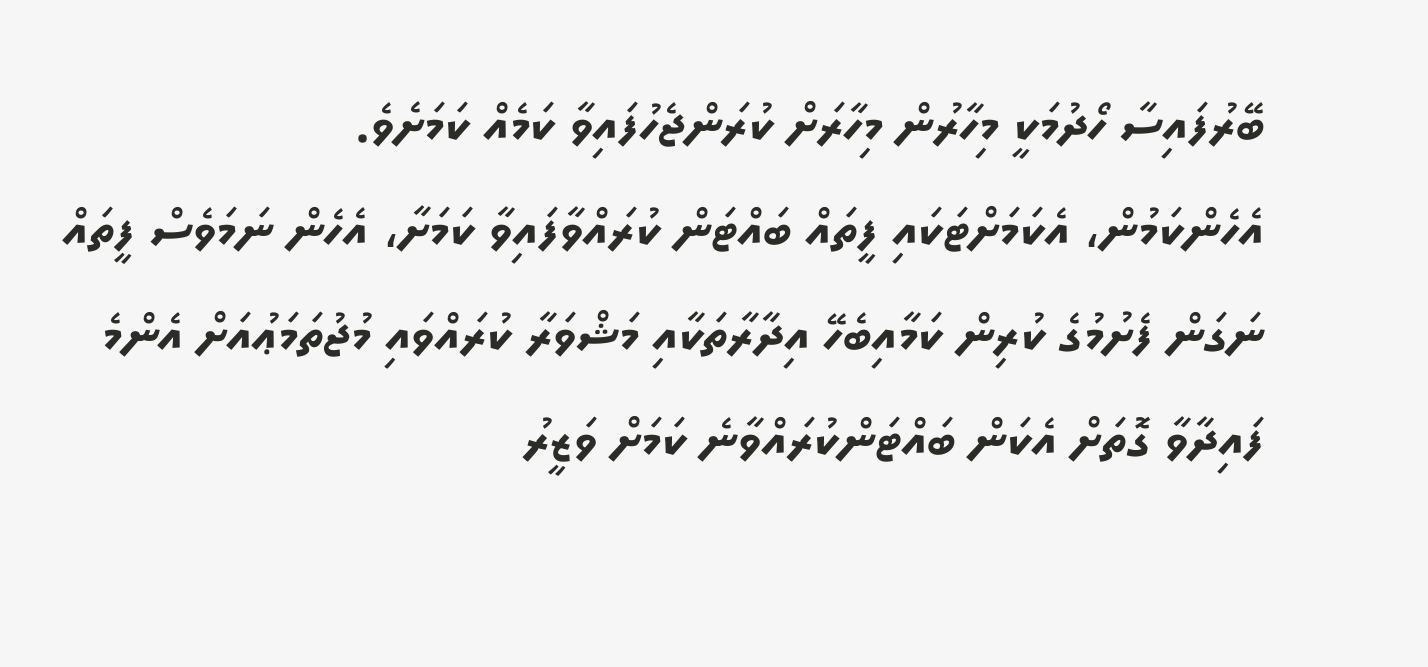ބޭރުފައިސާ ހޯދުމަކީ މިހާރުން މިހާރަށް ކުރަންޖެހުފައިވާ ކަމެއް ކަމަށެވެ.
އެހެންކަމުން، އެކަމަށްޓަކައި ފީތައް ބައްޓަން ކުރައްވާފައިވާ ކަމަށާ، އެހެން ނަމަވެސް ފީތައް ނަގަން ފެށުމުގެ ކުރިން ކަމާއިބެހޭ އިދާރާތަކާއި މަޝްވަރާ ކުރައްވައި މުޖުތަމަޢުއަށް އެންމެ ފައިދާވާ ގޮތަށް އެކަން ބައްޓަންކުރައްވާނެ ކަމަށް ވަޒީރު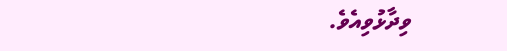ވިދާޅުވިއެވެ.